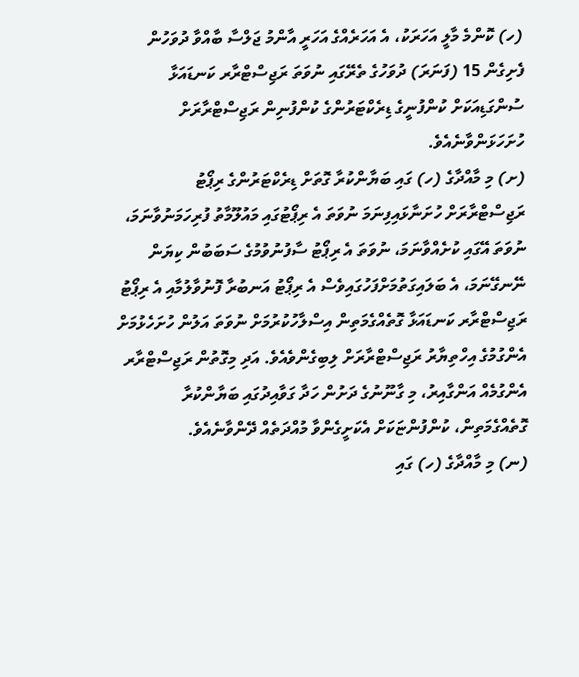(ހ) ކޮންމެ މާލީ އަހަރަކު، އެ އަހަރެއްގެ އަހަރީ އާންމު ޖަލްސާ ބާއްވާ ދުވަހުން ފެށިގެން 15 (ފަނަރަ) ދުވަހުގެ ތެރޭގައި ނުވަތަ ރަޖިސްޓްރާރ ކަނޑައަޅާ ސުންގަޑިއަކަށް ކުންފުނީގެ ޑިރެކްޓަރުންގެ ކުންފުނިން ރަޖިސްޓްރާރަށް ހުށަހަޅަންވާނެއެވެ.
(ށ) މި މާއްދާގެ (ހ) ގައި ބަޔާންކުރާ ގޮތަށް ޑިރެކްޓަރުންގެ ރިޕޯޓު ރަޖިސްޓްރާރަށް ހުށަނާޅައިފިނަމަ ނުވަތަ އެ ރިޕޯޓުގައި މައުލޫމާތު ފުރިހަމަނުވާނަމަ، ނުވަތަ އޭގައި ކުށެއްވާނަމަ، ނުވަތަ އެ ރިޕޯޓު ސާފުނުވުމުގެ ސަބަބުން ކިޔަން ނޭނގޭނަމަ، އެ ބަލައިގަތުމަށްފަހުގައިވެސް އެ ރިޕޯޓު އަނބުރާ ފޮނުވާލުމާއި އެ ރިޕޯޓު ރަޖިސްޓްރާރ ކަނޑައަޅާ ގޮތެއްގެމަތިން އިސްލާހުކުރުމަށް ނުވަތަ އަލުން ހުށަހެޅުމަށް އެންގުމުގެ އިހްތިޔާރު ރަޖިސްޓްރާރަށް ލިބިގެންވެއެވެ. އަދި މިގޮތުން ރަޖިސްޓްރާރ އެންގުމެއް އަންގާއިރު، މި ގާނޫނުގެ ދަށުން ހަދާ ގަވާއިދުގައި ބަޔާންކުރާ ގޮތެއްގެމަތިން، ކުންފުންޏަކަށް އެކަށީގެންވާ މުއްދަތެއް ދޭންވާނެއެވެ.
(ނ) މި މާއްދާގެ (ހ) ގައި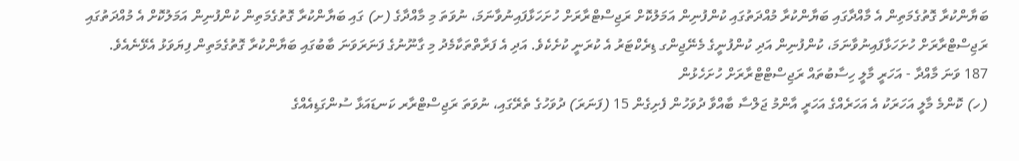ބަޔާންކުރާ ގޮތުގެމަތިން އެ މާއްދާގައި ބަޔާންކުރާ މުއްދަތުގައި ކުންފުނިން އަމަލުކޮށް ރަޖިސްޓްރާރަށް ހުށަހަޅާފައިނުވާނަމަ، ނުވަތަ މި މާއްދާގެ (ށ) ގައި ބަޔާންކުރާ ގޮތުގެމަތިން ކުންފުނިން އަމަލުކޮށް އެ މުއްދަތުގައި ރަޖިސްޓްރާރަށް ހުށަހަޅާފައިނުވާނަމަ، ކުންފުނިން އަދި ކުންފުނީގެ މެނޭޖިންގ ޑިރެކްޓަރު އެ ކުރަނީ ކުށެކެވެ. އަދި އެ ފަރާތްތަކާމެދު މި ގާނޫނުގެ ފަނަރަވަނަ ބާބުގައި ބަޔާންކުރާ ގޮތުގެމަތިން ފިޔަވަޅު އެޅޭނެއެވެ.
187 ވަނަ މާއްދާ - އަހަރީ މާލީ ހިސާބުތައް ރަޖިސްޓްޓްރާރަށް ހުށަހެޅުން
(ހ) ކޮންމެ މާލީ އަހަރަކު އެ އަހަރެއްގެ އަހަރީ އާންމު ޖަލްސާ ބާއްވާ ދުވަހުން ފެށިގެން 15 (ފަނަރަ) ދުވަހުގެ ތެރޭގައި، ނުވަތަ ރަޖިސްޓްރާރ ކަނޑައަޅާ ސުންގަޑިއެއްގެ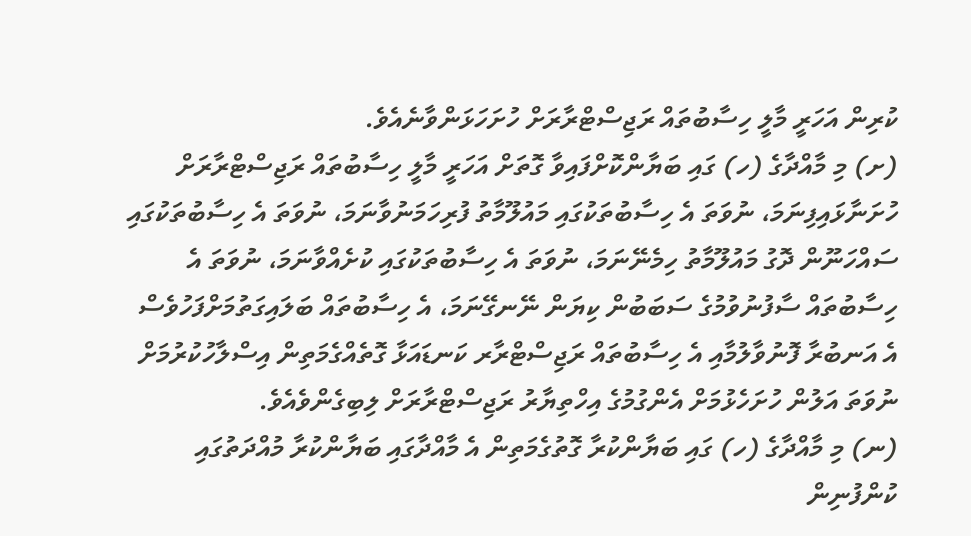ކުރިން އަހަރީ މާލީ ހިސާބުތައް ރަޖިސްޓްރާރަށް ހުށަހަޅަންވާނެއެވެ.
(ށ) މި މާއްދާގެ (ހ) ގައި ބަޔާންކޮށްފައިވާ ގޮތަށް އަހަރީ މާލީ ހިސާބުތައް ރަޖިސްޓްރާރަށް ހުށަނާޅައިފިނަމަ، ނުވަތަ އެ ހިސާބުތަކުގައި މައުލޫމާތު ފުރިހަމަނުވާނަމަ، ނުވަތަ އެ ހިސާބުތަކުގައި ސައްހަނޫން ދޮގު މައުލޫމާތު ހިމެނޭނަމަ، ނުވަތަ އެ ހިސާބުތަކުގައި ކުށެއްވާނަމަ، ނުވަތަ އެ ހިސާބުތައް ސާފުނުވުމުގެ ސަބަބުން ކިޔަން ނޭނގޭނަމަ، އެ ހިސާބުތައް ބަލައިގަތުމަށްފަހުވެސް އެ އަނބުރާ ފޮނުވާލުމާއި އެ ހިސާބުތައް ރަޖިސްޓްރާރ ކަނޑައަޅާ ގޮތެއްގެމަތިން އިސްލާހުކުރުމަށް ނުވަތަ އަލުން ހުށަހެޅުމަށް އެންގުމުގެ އިހްތިޔާރު ރަޖިސްޓްރާރަށް ލިބިގެންވެއެވެ.
(ނ) މި މާއްދާގެ (ހ) ގައި ބަޔާންކުރާ ގޮތުގެމަތިން އެ މާއްދާގައި ބަޔާންކުރާ މުއްދަތުގައި ކުންފުނިން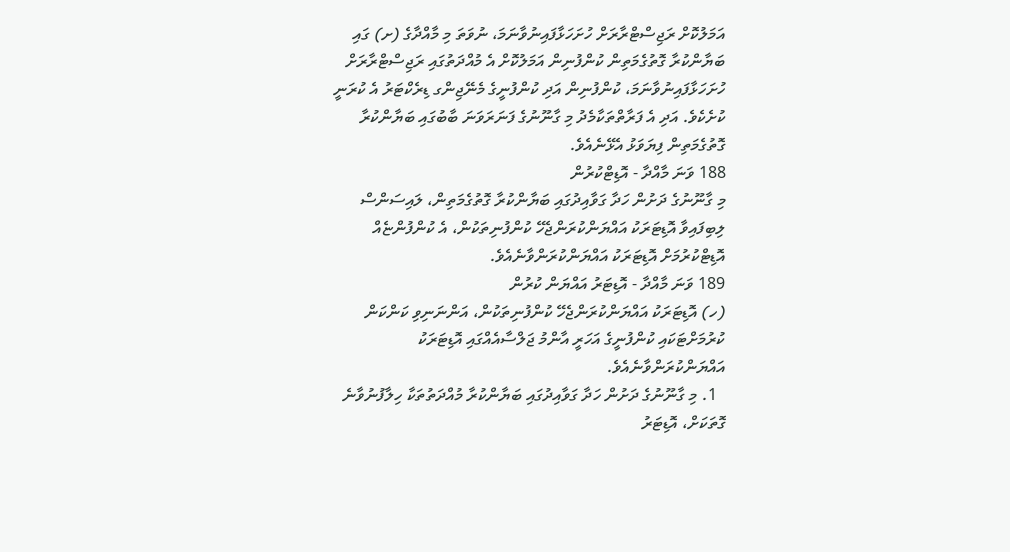އަމަލުކޮށް ރަޖިސްޓްރާރަށް ހުށަހަޅާފައިނުވާނަމަ، ނުވަތަ މި މާއްދާގެ (ށ) ގައި ބަޔާންކުރާ ގޮތުގެމަތިން ކުންފުނިން އަމަލުކޮށް އެ މުއްދަތުގައި ރަޖިސްޓްރާރަށް ހުށަހަޅާފައިނުވާނަމަ، ކުންފުނިން އަދި ކުންފުނީގެ މެނޭޖިންގ ޑިރެކްޓަރު އެ ކުރަނީ ކުށެކެވެ. އަދި އެ ފަރާތްތަކާމެދު މި ގާނޫނުގެ ފަނަރަވަނަ ބާބުގައި ބަޔާންކުރާ ގޮތުގެމަތިން ފިޔަވަޅު އެޅޭނެއެވެ.
188 ވަނަ މާއްދާ - އޮޑިޓްކުރުން
މި ގާނޫނުގެ ދަށުން ހަދާ ގަވާއިދުގައި ބަޔާންކުރާ ގޮތުގެމަތިން، ލައިސަންސް ލިބިފައިވާ އޮޑިޓަރަކު އައްޔަންކުރަންޖެހޭ ކުންފުނިތަކުން، އެ ކުންފުންޏެއް އޮޑިޓްކުރުމަށް އޮޑިޓަރަކު އައްޔަންކުރަންވާނެއެވެ.
189 ވަނަ މާއްދާ - އޮޑިޓަރު އައްޔަން ކުރުން
(ހ) އޮޑިޓަރަކު އައްޔަންކުރަންޖެހޭ ކުންފުނިތަކުން، އަންނަނިވި ކަންކަން ކުރުމަށްޓަކައި ކުންފުނީގެ އަހަރީ އާންމު ޖަލްސާއެއްގައި އޮޑިޓަރަކު އައްޔަންކުރަންވާނެއެވެ.
  1. މި ގާނޫނުގެ ދަށުން ހަދާ ގަވާއިދުގައި ބަޔާންކުރާ މުއްދަތުތަކާ ހިލާފުނުވާނެ ގޮތަކަށް، އޮޑިޓަރު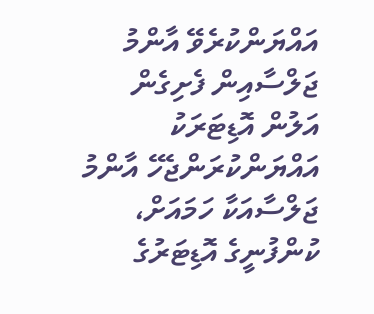އައްޔަންކުރެވޭ އާންމު ޖަލްސާއިން ފެށިގެން އަލުން އޮޑިޓަރަކު އައްޔަންކުރަންޖެހޭ އާންމު ޖަލްސާއަކާ ހަމައަށް، ކުންފުނީގެ އޮޑިޓަރުގެ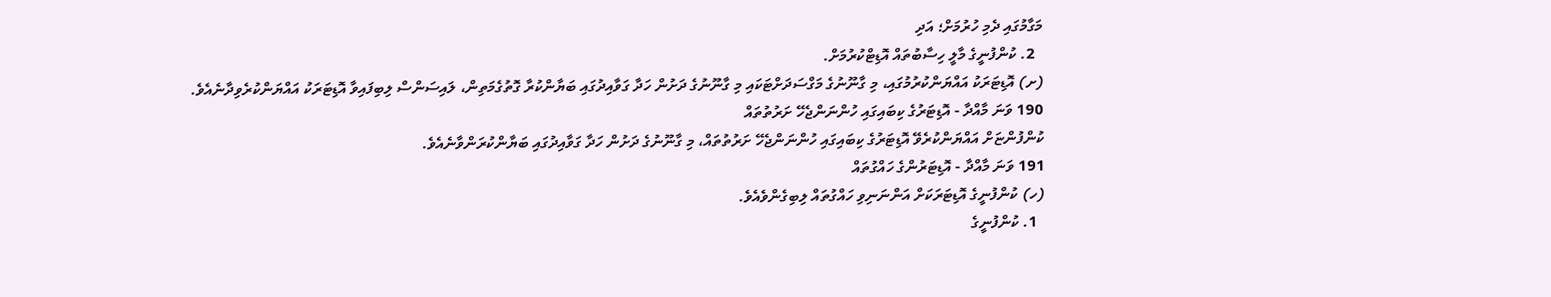މަގާމުގައި ދެމި ހުރުމަށް؛ އަދި
  2. ކުންފުނީގެ މާލީ ހިސާބުތައް އޮޑިޓްކުރުމަށް.
(ށ) އޮޑިޓަރަކު އައްޔަންކުރުމުގައި، މި ގާނޫނުގެ މަގްސަދަށްޓަކައި މި ގާނޫނުގެ ދަށުން ހަދާ ގަވާއިދުގައި ބަޔާންކުރާ ގޮތުގެމަތިން، ލައިސަންސް ލިބިފައިވާ އޮޑިޓަރަކު އައްޔަންކުރެވިދާނެއެވެ.
190 ވަނަ މާއްދާ - އޮޑިޓަރުގެ ކިބައިގައި ހުންނަންޖެހޭ ށަރުތުތައް
ކުންފުންޏަށް އައްޔަންކުރެވޭ އޮޑިޓަރުގެ ކިބައިގައި ހުންނަންޖެހޭ ށަރުތުތައް، މި ގާނޫނުގެ ދަށުން ހަދާ ގަވާއިދުގައި ބަޔާންކުރަންވާނެއެވެ.
191 ވަނަ މާއްދާ - އޮޑިޓަރުންގެ ހައްގުތައް
(ހ) ކުންފުނީގެ އޮޑިޓަރަކަށް އަންނަނިވި ހައްގުތައް ލިބިގެންވެއެވެ.
  1. ކުންފުނީގެ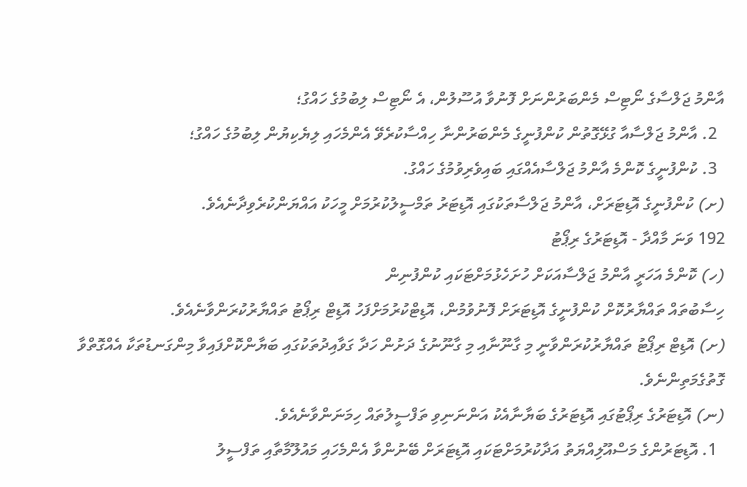އާންމު ޖަލްސާގެ ނޯޓިސް މެންބަރުންނަށް ފޮނުވާ އުސޫލުން، އެ ނޯޓިސް ލިބުމުގެ ހައްގު؛
  2. އާންމު ޖަލްސާއާ ގުޅޭގޮތުން ކުންފުނީގެ މެންބަރުންނާ ހިއްސާކުރެވޭ އެންމެހައި ލިޔެކިޔުން ލިބުމުގެ ހައްގު؛
  3. ކުންފުނީގެ ކޮންމެ އާންމު ޖަލްސާއެއްގައި ބައިވެރިވުމުގެ ހައްގު.
(ށ) ކުންފުނީގެ އޮޑިޓަރަށް، އާންމު ޖަލްސާތަކުގައި އޮޑިޓަރު ތަމްސީލުކުރުމަށް މީހަކު އައްޔަންކުރެވިދާނެއެވެ.
192 ވަނަ މާއްދާ - އޮޑިޓަރުގެ ރިޕޯޓު
(ހ) ކޮންމެ އަހަރީ އާންމު ޖަލްސާއަކަށް ހުށަހެޅުމަށްޓަކައި ކުންފުނިން
ހިސާބުތައް ތައްޔާރުކޮށް ކުންފުނީގެ އޮޑިޓަރަށް ފޮނުވުމުން، އޮޑިޓްކުރުމަށްފަހު އޮޑިޓް ރިޕޯޓު ތައްޔާރުކުރަންވާނެއެވެ.
(ށ) އޮޑިޓް ރިޕޯޓު ތައްޔާރުކުރަންވާނީ މި ގާނޫނާއި މި ގާނޫނުގެ ދަށުން ހަދާ ގަވާއިދުތަކުގައި ބަޔާންކޮށްފައިވާ މިންގަނޑުތަކާ އެއްގޮތްވާ ގޮތުގެމަތިންނެވެ.
(ނ) އޮޑިޓަރުގެ ރިޕޯޓުގައި އޮޑިޓަރުގެ ބަޔާނާއެކު އަންނަނިވި ތަފްސީލުތައް ހިމަނަންވާނެއެވެ.
  1. އޮޑިޓަރުންގެ މަސްއޫލިއްޔަތު އަދާކުރުމަށްޓަކައި އޮޑިޓަރަށް ބޭނުންވާ އެންމެހައި މައުލޫމާތާއި ތަފްސީލު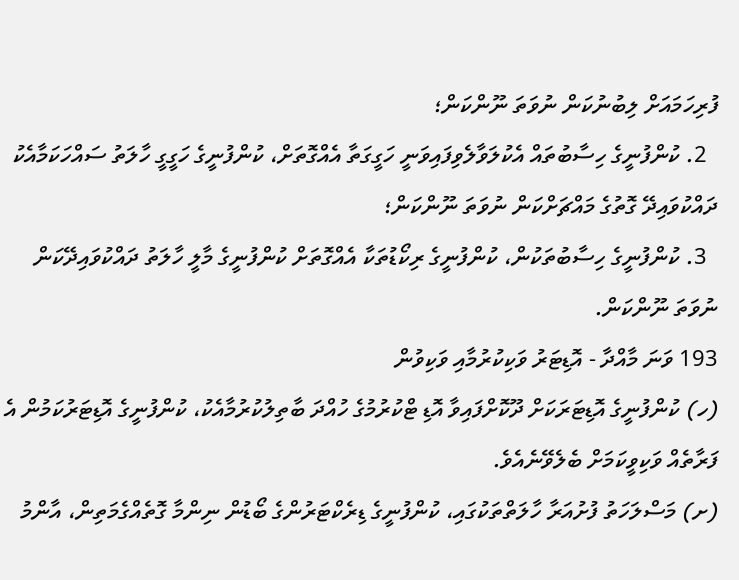ފުރިހަމައަށް ލިބުނުކަން ނުވަތަ ނޫންކަން؛
  2. ކުންފުނީގެ ހިސާބުތައް އެކުލަވާލެވިފައިވަނީ ހަގީގަތާ އެއްގޮތަށް، ކުންފުނީގެ ހަގީގީ ހާލަތު ސައްހަކަމާއެކު ދައްކުވައިދޭ ގޮތުގެ މައްޗަށްކަން ނުވަތަ ނޫންކަން؛
  3. ކުންފުނީގެ ހިސާބުތަކުން، ކުންފުނީގެ ރިކޯޑުތަކާ އެއްގޮތަށް ކުންފުނީގެ މާލީ ހާލަތު ދައްކުވައިދޭކަން ނުވަތަ ނޫންކަން.
193 ވަނަ މާއްދާ - އޮޑިޓަރު ވަކިކުރުމާއި ވަކިވުން
(ހ) ކުންފުނީގެ އޮޑިޓަރަކަށް ދޫކޮށްފައިވާ އޮޑި ޓްކުރުމުގެ ހުއްދަ ބާތިލުކުރުމާއެކު، ކުންފުނީގެ އޮޑިޓަރުކަމުން އެ ފަރާތެއް ވަކިވީކަމަށް ބެލެވޭނެއެވެ.
(ށ) މަސްލަހަތު ފުށުއަރާ ހާލަތްތަކުގައި، ކުންފުނީގެ ޑިރެކްޓަރުންގެ ބޯޑުން ނިންމާ ގޮތެއްގެމަތިން، އާންމު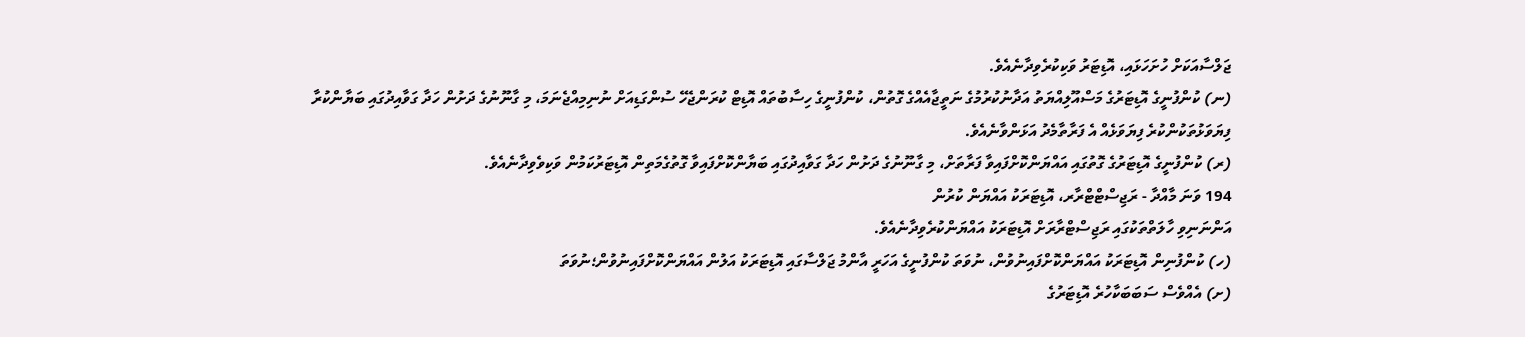ޖަލްސާއަކަށް ހުށަހަޅައި، އޮޑިޓަރު ވަކިކުރެވިދާނެއެވެ.
(ނ) ކުންފުނީގެ އޮޑިޓަރުގެ މަސްއޫލިއްޔަތު އަދާނުކުރުމުގެ ނަތީޖާއެއްގެ ގޮތުން، ކުންފުނީގެ ހިސާބުތައް އޮޑިޓް ކުރަންޖެހޭ ސުންގަޑިއަށް ނުނިމިއްޖެނަމަ، މި ގާނޫނުގެ ދަށުން ހަދާ ގަވާއިދުގައި ބަޔާންކުރާ ފިޔަވަޅުތަކުންކުރެ ފިޔަވަޅެއް އެ ފަރާތާމެދު އަޅަންވާނެއެވެ.
(ރ) ކުންފުނީގެ އޮޑިޓަރުގެ ގޮތުގައި އައްޔަންކޮށްފައިވާ ފަރާތަށް، މި ގާނޫނުގެ ދަށުން ހަދާ ގަވާއިދުގައި ބަޔާންކޮށްފައިވާ ގޮތުގެމަތިން އޮޑިޓަރުކަމުން ވަކިވެވިދާނެއެވެ.
194 ވަނަ މާއްދާ - ރަޖިސްޓްޓްރާރ، އޮޑިޓަރަކު އައްޔަން ކުރުން
އަންނަނިވި ހާލަތްތަކުގައި ރަޖިސްޓްރާރަށް އޮޑިޓަރަކު އައްޔަންކުރެވިދާނެއެވެ.
(ހ) ކުންފުނިން އޮޑިޓަރަކު އައްޔަންކޮށްފައިނުވުން، ނުވަތަ ކުންފުނީގެ އަހަރީ އާންމު ޖަލްސާގައި އޮޑިޓަރަކު އަލުން އައްޔަންކޮށްފައިނުވުން؛ނުވަތަ
(ށ) އެއްވެސް ސަބަބަކާހުރެ އޮޑިޓަރުގެ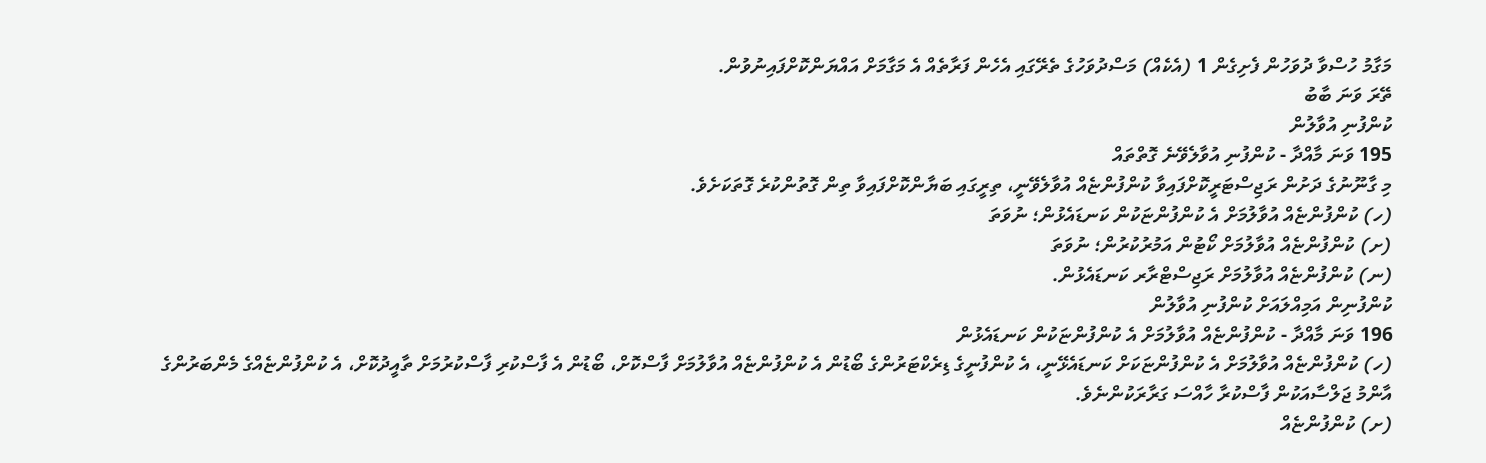މަގާމު ހުސްވާ ދުވަހުން ފެށިގެން 1 (އެކެއް) މަސްދުވަހުގެ ތެރޭގައި އެހެން ފަރާތެއް އެ މަގާމަށް އައްޔަންކޮށްފައިނުވުން.
ތޭރަ ވަނަ ބާބު
ކުންފުނި އުވާލުން
195 ވަނަ މާއްދާ - ކުންފުނި އުވާލެވޭނެ ގޮތްތައް
މި ގާނޫނުގެ ދަށުން ރަޖިސްޓަރީކޮށްފައިވާ ކުންފުންޏެއް އުވާލެވޭނީ، ތިރީގައި ބަޔާންކޮށްފައިވާ ތިން ގޮތުންކުރެ ގޮތަކަށެވެ.
(ހ) ކުންފުންޏެއް އުވާލުމަށް އެ ކުންފުންޏަކުން ކަނޑައެޅުން؛ ނުވަތަ
(ށ) ކުންފުންޏެއް އުވާލުމަށް ކޯޓުން އަމުރުކުރުން؛ ނުވަތަ
(ނ) ކުންފުންޏެއް އުވާލުމަށް ރަޖިސްޓްރާރ ކަނޑައެޅުން.
ކުންފުނިން އަމިއްލައަށް ކުންފުނި އުވާލުން
196 ވަނަ މާއްދާ - ކުންފުންޏެއް އުވާލުމަށް އެ ކުންފުންޏަކުން ކަނޑައެޅުން
(ހ) ކުންފުންޏެއް އުވާލުމަށް އެ ކުންފުންޏަކަށް ކަނޑައެޅޭނީ، އެ ކުންފުނީގެ ޑިރެކްޓަރުންގެ ބޯޑުން އެ ކުންފުންޏެއް އުވާލުމަށް ފާސްކޮށް، ބޯޑުން އެ ފާސްކުރި ފާސްކުރުމަށް ތާއީދުކޮށް، އެ ކުންފުންޏެއްގެ މެންބަރުންގެ އާންމު ޖަލްސާއަކުން ފާސްކުރާ ހާއްސަ ގަރާރަކުންނެވެ.
(ށ) ކުންފުންޏެއް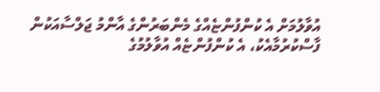އުވާލުމަށް އެ ކުންފުންޏެއްގެ މެންބަރުންގެ އާންމު ޖަލްސާއަކުން ފާސްކުރުމާއެކު، އެ ކުންފުންޏެއް އުވާލުމުގެ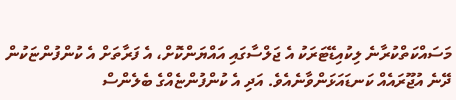މަސައްކަތްކުރާނެ ލިކުއިޑޭޓަރަކު އެ ޖަލްސާގައި އައްޔަންކޮށް، އެ ފަރާތަށް އެ ކުންފުންޏަކުން ދޭނެ އުޖޫރައެއް ކަނޑައަޅަންވާނެއެވެ. އަދި އެ ކުންފުންޏެއްގެ ބެލެންސް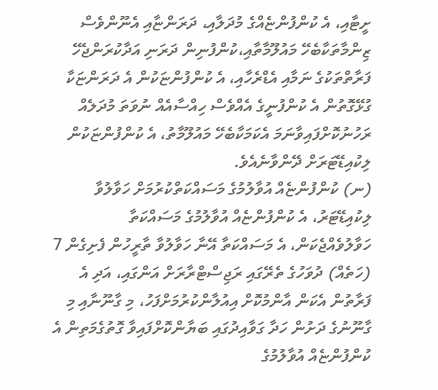ށީޓާއި، އެ ކުންފުންޏެއްގެ މުދަލާއި، ދަރަންޏާއި އެނޫންވެސް ޒިންމާތަކާބެހޭ މައުލޫމާތާއި،ކުންފުނިން ދަރަނި އަދާކުރަންޖެހޭ ފަރާތްތަކުގެ ނަމާއި އެޑްރެހާއި، އެ ކުންފުންޏަކުން އެ ދަރަންޏަކާ ގުޅޭގޮތުން އެ ކުންފުނީގެ އެއްވެސް ހިއްސާއެއް ނުވަތަ މުދަލެއް ރަހުނުކޮށްފައިވާނަމަ އެކަމަކާބެހޭ މައުލޫމާތު، އެ ކުންފުންޏަކުން ލިކުއިޑޭޓަރަށް ދޭންވާނެއެވެ.
(ނ) ކުންފުންޏެއް އުވާލުމުގެ މަސައްކަތްކުރުމަށް ހަވާލުވާ ލިކުއިޑޭޓަރު، އެ ކުންފުންޏެއް އުވާލުމުގެ މަސައްކަތާ ހަވާލުވެއްޖެކަން، އެ މަސައްކަތާ އޭނާ ހަވާލުވާ ތާރީހުން ފެށިގެން 7 (ހަތެއް) ދުވަހުގެ ތެރޭގައި ރަޖިސްޓްރާރަށް އަންގައި، އަދި އެ ފަރާތުން އެކަން އާންމުކޮށް އިއުލާންކުރުމަށްފަހު، މި ގާނޫނާއި މި ގާނޫނުގެ ދަށުން ހަދާ ގަވާއިދުގައި ބަޔާންކޮށްފައިވާ ގޮތުގެމަތިން އެ ކުންފުންޏެއް އުވާލުމުގެ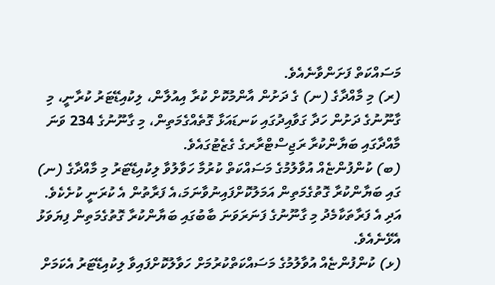މަސައްކަތް ފަށަންވާނެއެވެ.
(ރ) މި މާއްދާގެ (ނ) ގެ ދަށުން އާންމުކޮށް ކުރާ އިއުލާން، ލިކުއިޑޭޓަރު ކުރާނީ، މި ގާނޫނުގެ ދަށުން ހަދާ ގަވާއިދުގައި ކަނޑައަޅާ ގޮތެއްގެމަތިން، މި ގާނޫނުގެ 234 ވަނަ މާއްދާގައި ބަޔާންކުރާ ރަޖިސްޓްރާރގެ ގެޒެޓުގައެވެ.
(ބ) ކުންފުންޏެއް އުވާލުމުގެ މަސައްކަތް ކުރުމާ ހަވާލުވާ ލިކުއިޑޭޓަރު މި މާއްދާގެ (ނ) ގައި ބަޔާންކުރާ ގޮތުގެމަތިން އަމަލުކޮށްފައިނުވާނަމަ،އެ ފަރާތުން އެ ކުރަނީ ކުށެކެވެ. އަދި އެ ފަރާތަކާމެދު މި ގާނޫނުގެ ފަނަރަވަނަ ބާބުގައި ބަޔާންކުރާ ގޮތުގެމަތިން ފިޔަވަޅު އެޅޭނެއެވެ.
(ޅ) ކުންފުންޏެއް އުވާލުމުގެ މަސައްކަތްކުރުމަށް ހަވާލުކޮށްފައިވާ ލިކުއިޑޭޓަރު އެކަމަށް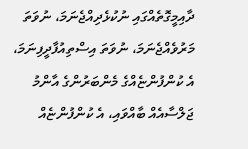ދާއިމީގޮތެއްގައި ނުކުޅެދިއްޖެނަމަ، ނުވަތަ މަރުވެއްޖެނަމަ، ނުވަތަ އިސްތިއުފާދީފިނަމަ، އެ ކުންފުންޏެއްގެ މެންބަރުންގެ އާންމު ޖަލްސާއެއް ބާއްވައި، އެ ކުންފުންޏެއް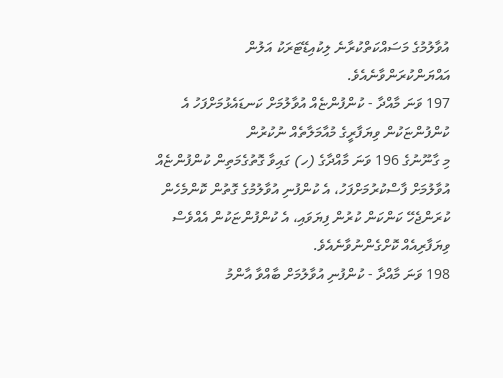އުވާލުމުގެ މަސައްކަތްކުރާނެ ލިކުއިޑޭޓަރަކު އަލުން އައްޔަންކުރަންވާނެއެވެ.
197 ވަނަ މާއްދާ - ކުންފުންޏެއް އުވާލުމަށް ކަނޑައެޅުމަށްފަހު އެ ކުންފުންޏަކުން ވިޔަފާރީގެ މުއާމަލާތެއް ނުކުރުން
މި ގާނޫނުގެ 196 ވަނަ މާއްދާގެ (ހ) ގައިވާ ގޮތުގެމަތިން ކުންފުންޏެއް އުވާލުމަށް ފާސްކުރުމަށްފަހު، އެ ކުންފުނި އުވާލުމުގެ ގޮތުން ކޮންމެހެން ކުރަންޖެހޭ ކަންކަން ކުރުން ފިޔަވައި، އެ ކުންފުންޏަކުން އެއްވެސް ވިޔަފާރިއެއް ކޮށްގެންނުވާނެއެވެ.
198 ވަނަ މާއްދާ - ކުންފުނި އުވާލުމަށް ބާއްވާ އާންމު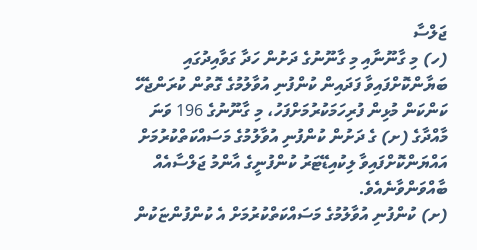ޖަލްސާ
(ހ) މި ގާނޫނާއި މި ގާނޫނުގެ ދަށުން ހަދާ ގަވާއިދުގައި ބަޔާންކޮށްފައިވާ ފަދައިން ކުންފުނި އުވާލުމުގެ ގޮތުން ކުރަންޖެހޭ ކަންކަން މުޅިން ފުރިހަމަކުރުމަށްފަހު، މި ގާނޫނުގެ 196 ވަނަ މާއްދާގެ (ށ) ގެ ދަށުން ކުންފުނި އުވާލުމުގެ މަސައްކަތްކުރުމަށް އައްޔަންކޮށްފައިވާ ލިކުއިޑޭޓަރު ކުންފުނީގެ އާންމު ޖަލްސާއެއް ބާއްވަންވާނެއެވެ.
(ށ) ކުންފުނި އުވާލުމުގެ މަސައްކަތްކުރުމަށް އެ ކުންފުންޏަކުން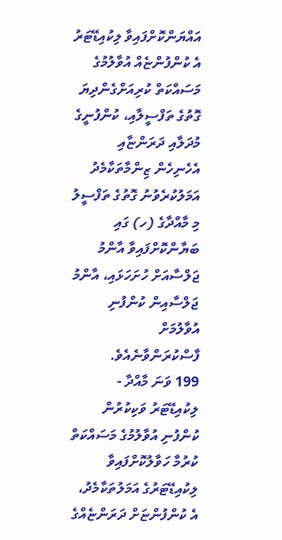އައްޔަންކޮށްފައިވާ ލިކުއިޑޭޓަރު އެ ކުންފުންޏެއް އުވާލުމުގެ މަސައްކަތް ކުރިއަށްގެންދިޔަ ގޮތުގެ ތަފްސީލާއި، ކުންފުނީގެ މުދަލާއި ދަރަންޏާއި އެހެނިހެން ޒިންމާތަކާމެދު އަމަލުކުރެވުނު ގޮތުގެ ތަފްސީލު މި މާއްދާގެ (ހ) ގައި ބަޔާންކޮށްފައިވާ އާންމު ޖަލްސާއަށް ހުށަހަޅައި، އާންމު ޖަލްސާއިން ކުންފުނި އުވާލުމަށް ފާސްކުރަންވާނެއެވެ.
199 ވަނަ މާއްދާ - ލިކުއިޑޭޓަރު ވަކިކުރުން
ކުންފުނި އުވާލުމުގެ މަސައްކަތް ކުރުމާ ހަވާލުކޮށްފައިވާ ލިކުއިޑޭޓަރުގެ އަމަލުތަކާމެދު، އެ ކުންފުންޏަށް ދަރަންޏެއްގެ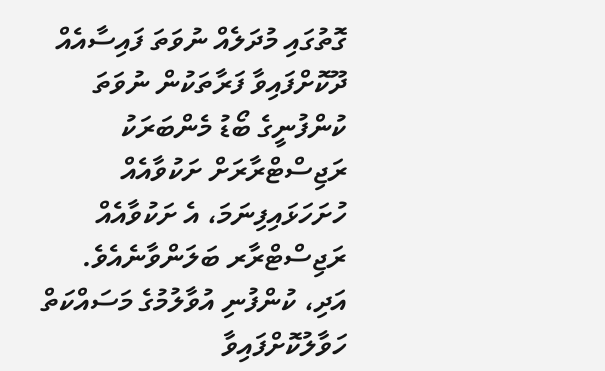ގޮތުގައި މުދަލެއް ނުވަތަ ފައިސާއެއް ދޫކޮށްފައިވާ ފަރާތަކުން ނުވަތަ ކުންފުނީގެ ބޯޑު މެންބަރަކު ރަޖިސްޓްރާރަށް ށަކުވާއެއް ހުށަހަޅައިފިނަމަ، އެ ށަކުވާއެއް ރަޖިސްޓްރާރ ބަލަންވާނެއެވެ. އަދި، ކުންފުނި އުވާލުމުގެ މަސައްކަތް ހަވާލުކޮށްފައިވާ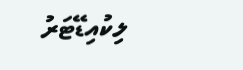ލިކުއިޑޭޓަރު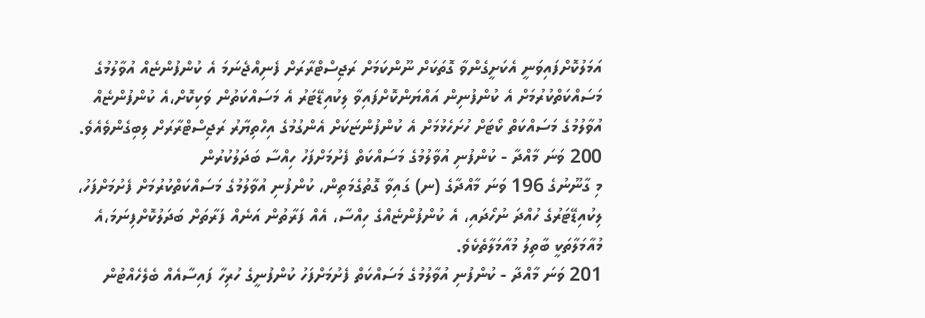އަމަލުކޮށްފައިވަނީ އެކަށީގެންވާ ގޮތަކަށް ނޫންކަމަށް ރަޖިސްޓްރާރަށް ފެނިއްޖެނަމަ އެ ކުންފުންޏެއް އުވާލުމުގެ މަސައްކަތްކުރުމަށް އެ ކުންފުނިން އައްޔަންކޮށްފައިވާ ލިކުއިޑޭޓަރު އެ މަސައްކަތުން ވަކިކޮށް،އެ ކުންފުންޏެއް އުވާލުމުގެ މަސައްކަތް ކޯޓަށް ހުށަހެޅުމަށް އެ ކުންފުންޏަކަށް އެންގުމުގެ އިހްތިޔާރު ރަޖިސްޓްރާރަށް ލިބިގެންވެއެވެ.
200 ވަނަ މާއްދާ - ކުންފުނި އުވާލުމުގެ މަސައްކަތް ފެށުމަށްފަހު ހިއްސާ ބަދަލުކުރުން
މި ގާނޫނުގެ 196 ވަނަ މާއްދާގެ (ނ) ގައިވާ ގޮތުގެމަތިން، ކުންފުނި އުވާލުމުގެ މަސައްކަތްކުރުމަށް ފެށުމަށްފަހު، ލިކުއިޑޭޓަރުގެ ހުއްދަ ނުހޯދައި، އެ ކުންފުންޏެއްގެ ހިއްސާ، އެއް ފަރާތުން އަނެއް ފަރާތަށް ބަދަލުކޮށްފިނަމަ،އެ މުއާމަލާތަކީ ބާތިލު މުއާމަލާތެކެވެ.
201 ވަނަ މާއްދާ - ކުންފުނި އުވާލުމުގެ މަސައްކަތް ފެށުމަށްފަހު ކުންފުނީގެ ހުރިހާ ފައިސާއެއް ބެލެހެއްޓުން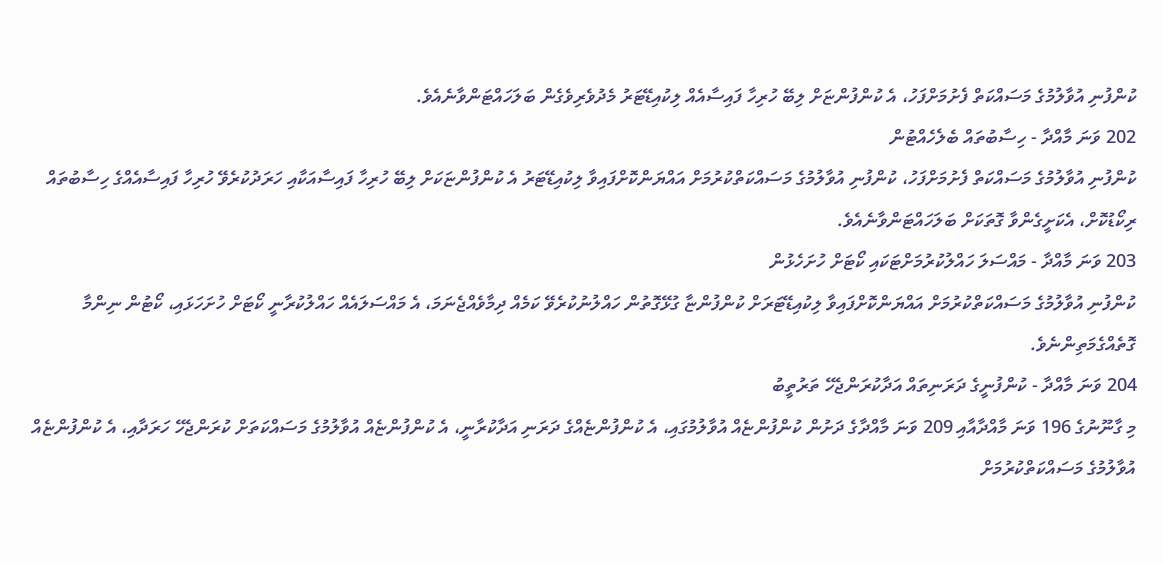ކުންފުނި އުވާލުމުގެ މަސައްކަތް ފެށުމަށްފަހު، އެ ކުންފުންޏަށް ލިބޭ ހުރިހާ ފައިސާއެއް ލިކުއިޑޭޓަރު މެދުވެރިވެގެން ބަލަހައްޓަންވާނެއެވެ.
202 ވަނަ މާއްދާ - ހިސާބުތައް ބެލެހެއްޓުން
ކުންފުނި އުވާލުމުގެ މަސައްކަތް ފެށުމަށްފަހު، ކުންފުނި އުވާލުމުގެ މަސައްކަތްކުރުމަށް އައްޔަންކޮށްފައިވާ ލިކުއިޑޭޓަރު އެ ކުންފުންޏަކަށް ލިބޭ ހުރިހާ ފައިސާއަކާއި ހަރަދުކުރެވޭ ހުރިހާ ފައިސާއެއްގެ ހިސާބުތައް ރިކޯޑުކޮށް، އެކަށީގެންވާ ގޮތަކަށް ބަލަހައްޓަންވާނެއެވެ.
203 ވަނަ މާއްދާ - މައްސަލަ ހައްލުކުރުމަށްޓަކައި ކޯޓަށް ހުށަހެޅުން
ކުންފުނި އުވާލުމުގެ މަސައްކަތްކުރުމަށް އައްޔަންކޮށްފައިވާ ލިކުއިޑޭޓަރަށް ކުންފުންޏާ ގުޅޭގޮތުން ހައްލުނުކުރެވޭ ކަމެއް ދިމާވެއްޖެނަމަ، އެ މައްސަލައެއް ހައްލުކުރާނީ ކޯޓަށް ހުށަހަޅައި، ކޯޓުން ނިންމާ ގޮތެއްގެމަތިންނެވެ.
204 ވަނަ މާއްދާ - ކުންފުނީގެ ދަރަނިތައް އަދާކުރަންޖެހޭ ތަރުތީބު
މި ގާނޫނުގެ 196 ވަނަ މާއްދާއާއި 209 ވަނަ މާއްދާގެ ދަށުން ކުންފުންޏެއް އުވާލުމުގައި، އެ ކުންފުންޏެއްގެ ދަރަނި އަދާކުރާނީ، އެ ކުންފުންޏެއް އުވާލުމުގެ މަސައްކަތަށް ކުރަންޖެހޭ ހަރަދާއި، އެ ކުންފުންޏެއް އުވާލުމުގެ މަސައްކަތްކުރުމަށް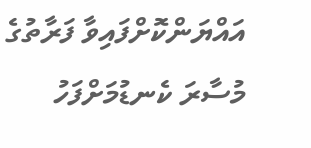އައްޔަންކޮށްފައިވާ ފަރާތުގެ މުސާރަ ކެނޑުމަށްފަހު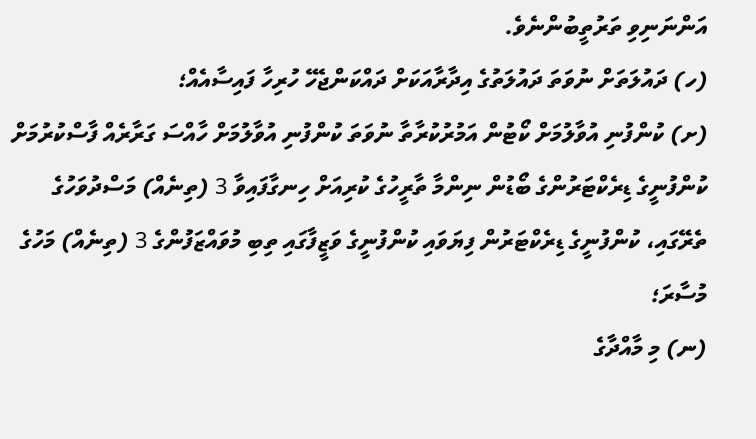އަންނަނިވި ތަރުތީބުންނެވެ.
(ހ) ދައުލަތަށް ނުވަތަ ދައުލަތުގެ އިދާރާއަކަށް ދައްކަންޖެހޭ ހުރިހާ ފައިސާއެއް؛
(ށ) ކުންފުނި އުވާލުމަށް ކޯޓުން އަމުރުކުރާތާ ނުވަތަ ކުންފުނި އުވާލުމަށް ހާއްސަ ގަރާރެއް ފާސްކުރުމަށް ކުންފުނީގެ ޑިރެކްޓަރުންގެ ބޯޑުން ނިންމާ ތާރީހުގެ ކުރިއަށް ހިނގާފައިވާ 3 (ތިނެއް) މަސްދުވަހުގެ ތެރޭގައި، ކުންފުނީގެ ޑިރެކްޓަރުން ފިޔަވައި ކުންފުނީގެ ވަޒީފާގައި ތިބި މުވައްޒަފުންގެ 3 (ތިނެއް) މަހުގެ މުސާރަ؛
(ނ) މި މާއްދާގެ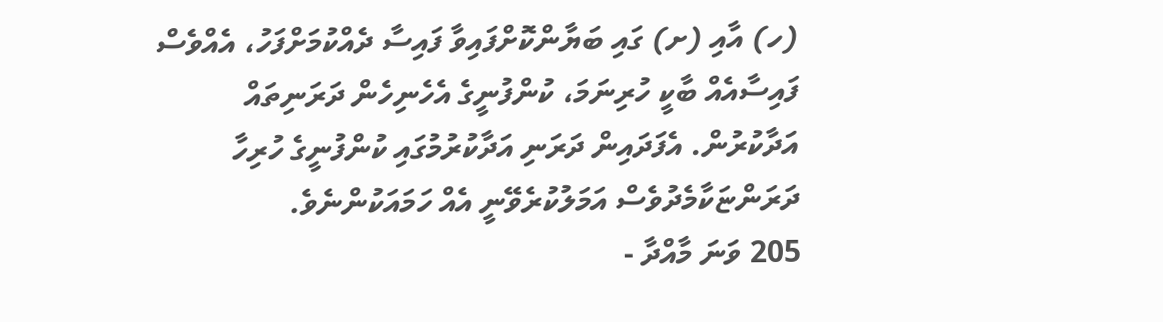(ހ) އާއި (ށ) ގައި ބަޔާންކޮށްފައިވާ ފައިސާ ދެއްކުމަށްފަހު، އެއްވެސް ފައިސާއެއް ބާކީ ހުރިނަމަ، ކުންފުނީގެ އެހެނިހެން ދަރަނިތައް އަދާކުރުން. އެފަދައިން ދަރަނި އަދާކުރުމުގައި ކުންފުނީގެ ހުރިހާ ދަރަންޏަކާމެދުވެސް އަމަލުކުރެވޭނީ އެއް ހަމައަކުންނެވެ.
205 ވަނަ މާއްދާ -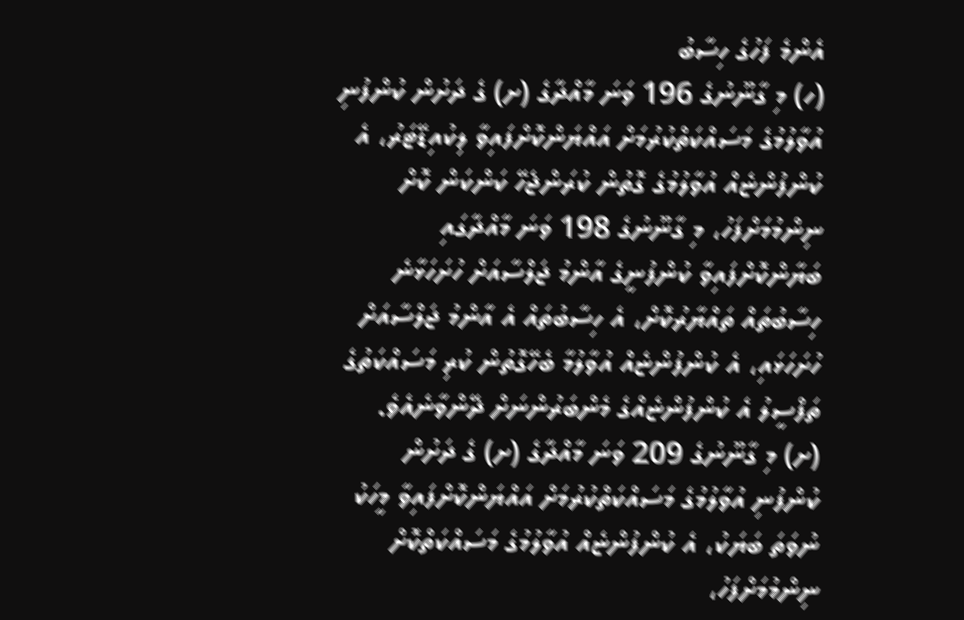އެންމެ ފަހުގެ ހިސާބު
(ހ) މި ގާނޫނުގެ 196 ވަނަ މާއްދާގެ (ށ) ގެ ދަށުން ކުންފުނި އުވާލުމުގެ މަސައްކަތްކުރުމަށް އައްޔަންކޮށްފައިވާ ލިކުއިޑޭޓަރު، އެ ކުންފުންޏެއް އުވާލުމުގެ ގޮތުން ކުރަންޖެހޭ ކަންކަން ކޮށް ނިންމުމަށްފަހު، މި ގާނޫނުގެ 198 ވަނަ މާއްދާގައި ބަޔާންކޮށްފައިވާ ކުންފުނީގެ އާންމު ޖަލްސާއަށް ހުށަހަޅާނެ ހިސާބުތައް ތައްޔާރުކޮށް، އެ ހިސާބުތައް އެ އާންމު ޖަލްސާއަށް ހުށަހަޅައި، އެ ކުންފުންޏެއް އުވާލުމާ ބެހޭގޮތުން ކުރި މަސައްކަތުގެ ތަފްސީލު އެ ކުންފުންޏެއްގެ މެންބަރުންނަށް ދޭންވާނެއެވެ.
(ށ) މި ގާނޫނުގެ 209 ވަނަ މާއްދާގެ (ށ) ގެ ދަށުން ކުންފުނި އުވާލުމުގެ މަސައްކަތްކުރުމަށް އައްޔަންކޮށްފައިވާ މީހަކު ނުވަތަ ބަޔަކު، އެ ކުންފުންޏެއް އުވާލުމުގެ މަސައްކަތްކޮށް ނިންމުމަށްފަހު،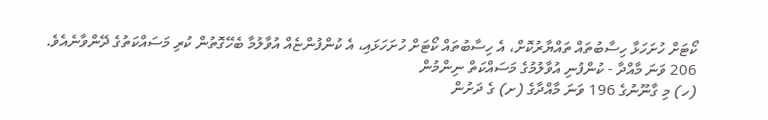ކޯޓަށް ހުށަހަޅާ ހިސާބުތައް ތައްޔާރުކޮށް، އެ ހިސާބުތައް ކޯޓަށް ހުށަހަޅައި، އެ ކުންފުންޏެއް އުވާލުމާ ބެހޭގޮތުން ކުރި މަސައްކަތުގެ ދޭންވާނެއެވެ.
206 ވަނަ މާއްދާ - ކުންފުނި އުވާލުމުގެ މަސައްކަތް ނިންމުން
(ހ) މި ގާނޫނުގެ 196 ވަނަ މާއްދާގެ (ށ) ގެ ދަށުން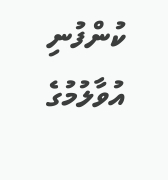ކުންފުނި އުވާލުމުގެ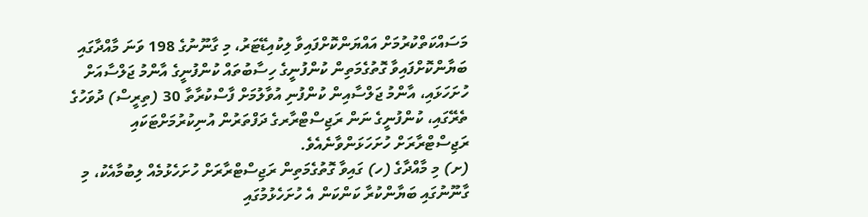މަސައްކަތްކުރުމަށް އައްޔަންކޮށްފައިވާ ލިކުއިޑޭޓަރު، މި ގާނޫނުގެ 198 ވަނަ މާއްދާގައި ބަޔާންކޮށްފައިވާ ގޮތުގެމަތިން ކުންފުނީގެ ހިސާބުތައް ކުންފުނީގެ އާންމު ޖަލްސާއަށް ހުށަހަޅައި، އާންމު ޖަލްސާއިން ކުންފުނި އުވާލުމަށް ފާސްކުރާތާ 30 (ތިރީސް) ދުވަހުގެ ތެރޭގައި، ކުންފުނީގެ ނަން ރަޖިސްޓްރާރގެ ދަފްތަރުން އުނިކުރުމަށްޓަކައި ރަޖިސްޓްރާރަށް ހުށަހަޅަންވާނެއެވެ.
(ށ) މި މާއްދާގެ (ހ) ގައިވާ ގޮތުގެމަތިން ރަޖިސްޓްރާރަށް ހުށަހެޅުމެއް ލިބުމާއެކު، މި ގާނޫނުގައި ބަޔާންކުރާ ކަންކަން އެ ހުށަހެޅުމުގައި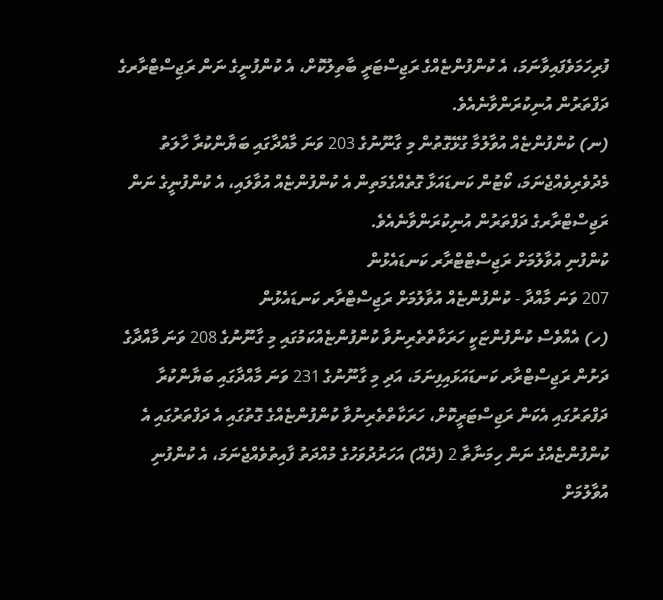ފުރިހަމަވެފައިވާނަމަ، އެ ކުންފުންޏެއްގެ ރަޖިސްޓަރީ ބާތިލުކޮށް، އެ ކުންފުނީގެ ނަން ރަޖިސްޓްރާރގެ ދަފްތަރުން އުނިކުރަންވާނެއެވެ.
(ނ) ކުންފުންޏެއް އުވާލުމާ ގުޅޭގޮތުން މި ގާނޫނުގެ 203 ވަނަ މާއްދާގައި ބަޔާންކުރާ ހާލަތު މެދުވެރިވެއްޖެނަމަ، ކޯޓުން ކަނޑައަޅާ ގޮތެއްގެމަތިން އެ ކުންފުންޏެއް އުވާލައި، އެ ކުންފުނީގެ ނަން ރަޖިސްޓްރާރގެ ދަފްތަރުން އުނިކުރަންވާނެއެވެ.
ކުންފުނި އުވާލުމަށް ރަޖިސްޓްޓްރާރ ކަނޑައެޅުން
207 ވަނަ މާއްދާ - ކުންފުންޏެއް އުވާލުމަށް ރަޖިސްޓްރާރ ކަނޑައެޅުން
(ހ) އެއްވެސް ކުންފުންޏަކީ ހަރަކާތްތެރިނުވާ ކުންފުންޏެއްކަމުގައި މި ގާނޫނުގެ 208 ވަނަ މާއްދާގެ ދަށުން ރަޖިސްޓްރާރ ކަނޑައަޅައިފިނަމަ، އަދި މި ގާނޫނުގެ 231 ވަނަ މާއްދާގައި ބަޔާންކުރާ ދަފްތަރުގައި އެކަން ރަޖިސްޓަރީކޮށް، ހަރަކާތްތެރިނުވާ ކުންފުންޏެއްގެ ގޮތުގައި އެ ދަފްތަރުގައި އެ ކުންފުންޏެއްގެ ނަން ހިމަނާތާ 2 (ދޭއް) އަހަރުދުވަހުގެ މުއްދަތު ފާއިތުވެއްޖެނަމަ، އެ ކުންފުނި އުވާލުމަށް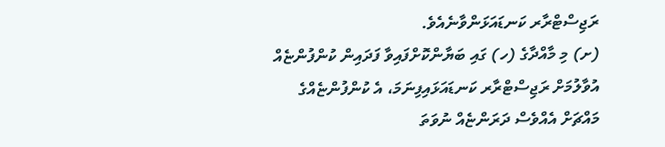ރަޖިސްޓްރާރ ކަނޑައަޅަންވާނެއެވެ.
(ށ) މި މާއްދާގެ (ހ) ގައި ބަޔާންކޮށްފައިވާ ފަދައިން ކުންފުންޏެއް އުވާލުމަށް ރަޖިސްޓްރާރ ކަނޑައަޅައިފިނަމަ، އެ ކުންފުންޏެއްގެ މައްޗަށް އެއްވެސް ދަރަންޏެއް ނުވަތަ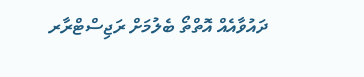ދައުވާއެއް އޮތްތޯ ބެލުމަށް ރަޖިސްޓްރާރ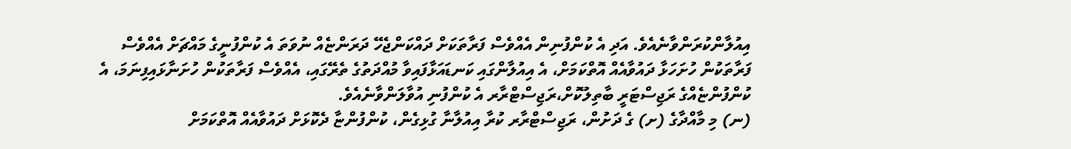އިއުލާންކުރަންވާނެއެވެ. އަދި އެ ކުންފުނިން އެއްވެސް ފަރާތަކަށް ދައްކަންޖެހޭ ދަރަންޏެއް ނުވަތަ އެ ކުންފުނީގެ މައްޗަށް އެއްވެސް ފަރާތަކުން ހުށަހަޅާ ދައުވާއެއް އޮތްކަމަށް، އެ އިއުލާންގައި ކަނޑައަޅާފައިވާ މުއްދަތުގެ ތެރޭގައި، އެއްވެސް ފަރާތަކުން ހުށަނާޅައިފިނަމަ، އެ ކުންފުންޏެއްގެ ރަޖިސްޓަރީ ބާތިލުކޮށް،ރަޖިސްޓްރާރ އެ ކުންފުނި އުވާލަންވާނެއެވެ.
(ނ) މި މާއްދާގެ (ށ) ގެ ދަށުން، ރަޖިސްޓްރާރ ކުރާ އިއުލާނާ ގުޅިގެން، ކުންފުންޏާ ދެކޮޅަށް ދައުވާއެއް އޮތްކަމަށް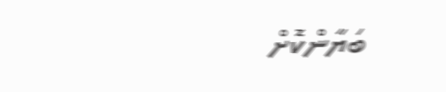ބަޔާންކޮށް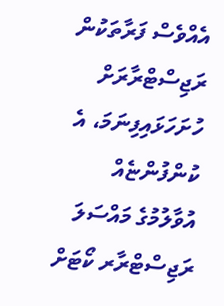އެއްވެސް ފަރާތަކުން ރަޖިސްޓްރާރަށް ހުށަހަޅައިފިނަމަ، އެ ކުންފުންޏެއް އުވާލުމުގެ މައްސަލަ ރަޖިސްޓްރާރ ކޯޓަށް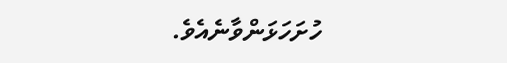ހުށަހަޅަންވާނެއެވެ.